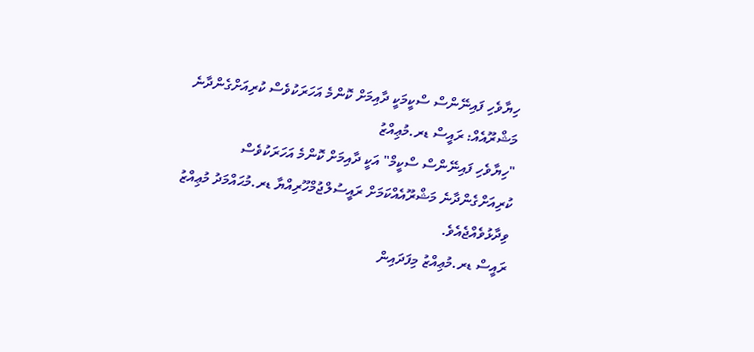ހިޔާވެހި ފައިނޭންސް ސްކީމަކީ ދާއިމަށް ކޮންމެ އަހަރަކުވެސް ކުރިއަށްގެންދާނެ މަޝްރޫއެއް: ރައީސް ޑރ.މުޢިއްޒު
"ހިޔާވެހި ފައިނޭންސް ސްކީމް" އަކީ ދާއިމަށް ކޮންމެ އަހަރަކުވެސް ކުރިއަށްގެންދާނެ މަޝްރޫއެއްކަމަށް ރައީސުލްޖުމްހޫރިއްޔާ ޑރ.މުޙައްމަދު މުޢިއްޒު ވިދާޅުވެއްޖެއެވެ.
ރައީސް ޑރ.މުޢިއްޒު މިފަދައިން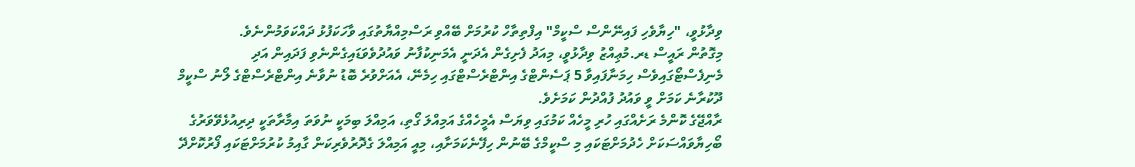ވިދާޅުވީ، "ހިޔާވެހި ފައިނޭންސް ސްކީމް" އިފްތިތާހް ކުރުމަށް ބޭއްވި ރަސްމިއްޔާތުގައި ވާހަކަފުޅު ދައްކަވަމުންނެވެ.
މިގޮތުން ރައީސް ޑރ.މުޢިއްޒު ވިދާޅުވީ، މިއަދު ފެށިގެން އެދަނީ އެމަނިކުފާނު ވައުދުވެވަޑައިގެންނެވި ފަދައިން އަދި މެނިފެސްޓޯގައިވެސް ހިމަނާފައިވާ 5 ޕަސެންޓްގެ އިންޓްރެސްޓްގައި ހިމެނޭ، އެއަށްވުރެ ބޮޑު ނުވާނެ އިންޓްރެސްޓްގެ ލޯނު ސްކީމް ދޫކުރާނެ ކަމަށް ވީ ވައުދު ފުއްދުން ކަމަށެވެ.
ރާއްޖޭގެ ކޮންމެ ރަށެއްގައި ހުރި މީހެއް ކަމުގައި ވިޔަސް އެމީހެއްގެ އަމިއްލަ ގޯތި، އަމިއްލަ ބިމަކީ ނުވަތަ އިމާރާތަކީ ދިރިއުޅެވޭވަރުގެ ބޯހިޔާވައްސަކަށް ހެދުމަށްޓަކައި މި ސްކީމްގެ ބޭނުން ހިފޭނެކަމަށާއި، މިއީ އަމިއްލަ ގެދޮރުވެރިކަން ގާއިމު ކުރުމަށްޓަކައި ފޯރުކޮށްދޭ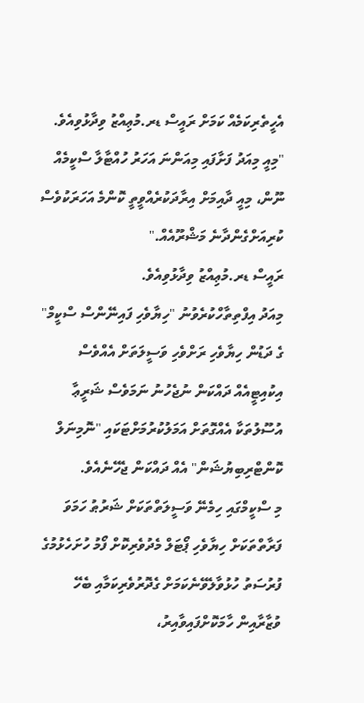އެހީތެރިކަމެއް ކަމަށް ރައީސް ޑރ.މުޢިއްޒު ވިދާޅުވިއެވެ.
"މިއީ މިއަދު ފަށާފައި މިއަންނަ އަހަރު ހުއްޓާލާ ސްކީމެއް ނޫން، މިއީ ދާއިމަށް އިރާދަކުރެއްވީތީ ކޮންމެ އަހަރަކުވެސް ކުރިއަށްގެންދާނެ މަޝްރޫއެއް."
ރައީސް ޑރ.މުޢިއްޒު ވިދާޅުވިއެވެ.
މިއަދު އިފްތިތާހްކުރެވުނު "ހިޔާވެހި ފައިނޭންސް ސްކީމް" ގެ ދަޑުން ހިޔާވެހި ރަށްވެހި ވަސީލަތަށް އެއްވެސް އިކުއިޓީއެއް ދައްކަން ނުޖެހުނު ނަމަވެސް ޝަރީޢާ އުސޫލުތަކާ އެއްގޮތަށް އަމަލުކުރުމަށްޓަކައި "ނޮމިނަލް ކޮންޓްރިބިޔުޝަން" އެއް ދައްކަން ޖެހޭނެއެވެ.
މި ސްކީމްގައި ހިމެނޭ ވަސީލަތްތަކަށް ޝަރުޠު ހަމަވަ ފަރާތްތަކަށް ހިޔާވެހި ޕޯޓަލް މެދުވެރިކޮށް ފޯމު ހުށަހެޅުމުގެ ފުރުސަތު ހުޅުވާލެވޭނެކަމަށް ގެދޮރުވެރިކަމާއި ބެހޭ ވުޒާރާއިން ހާމަކޮށްފައިވާއިރު،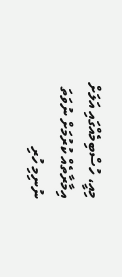މިއީ، ހުސްބިމެއްގައި އަލަށް އިމާރާތެއް ކުރުމަށް ނުވަތަ ނުނިމި ހުރި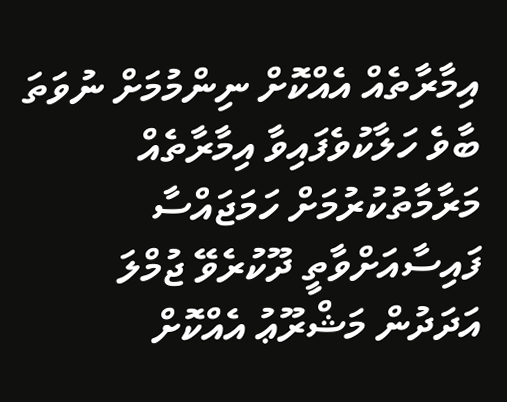އިމާރާތެއް އެއްކޮށް ނިންމުމަށް ނުވަތަ ބާވެ ހަލާކުވެފައިވާ އިމާރާތެއް މަރާމާތުކުރުމަށް ހަމަޖައްސާ ފައިސާއަށްވާތީ ދޫކުރެވޭ ޖުމްލަ އަދަދުން މަޝްރޫޢު އެއްކޮށް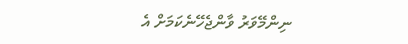ނިންމޭވަރު ވާންޖެހޭނެކަމަށް އެ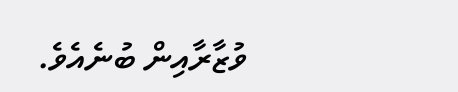ވުޒާރާއިން ބުނެއެވެ.